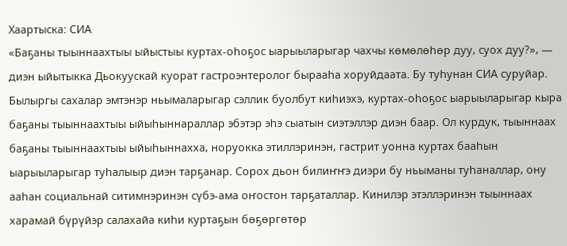Хаартыска: СИА
«Баҕаны тыыннаахтыы ыйыстыы куртах-оһоҕос ыарыыларыгар чахчы көмөлөһөр дуу, суох дуу?», — диэн ыйытыкка Дьокуускай куорат гастроэнтеролог бырааһа хоруйдаата. Бу туһунан СИА суруйар.
Былыргы сахалар эмтэнэр ньымаларыгар сэллик буолбут киһиэхэ, куртах-оһоҕос ыарыыларыгар кыра баҕаны тыыннаахтыы ыйыһыннараллар эбэтэр эһэ сыатын сиэтэллэр диэн баар. Ол курдук, тыыннаах баҕаны тыыннаахтыы ыйыһыннахха, норуокка этиллэринэн, гастрит уонна куртах бааһын ыарыыларыгар туһалыыр диэн тарҕанар. Сорох дьон билиҥҥэ диэри бу ньыманы туһаналлар, ону ааһан социальнай ситимнэринэн сүбэ-ама оҥостон тарҕаталлар. Кинилэр этэллэринэн тыыннаах харамай бүрүйэр салахайа киһи куртаҕын бөҕөргөтөр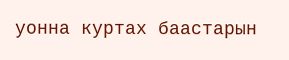уонна куртах баастарын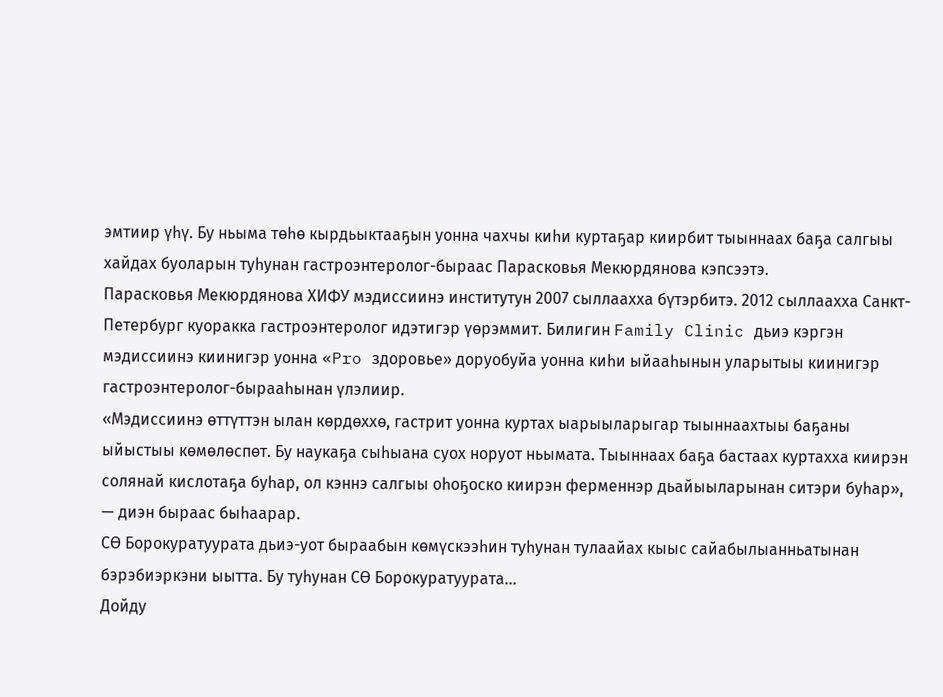эмтиир үһү. Бу ньыма төһө кырдьыктааҕын уонна чахчы киһи куртаҕар киирбит тыыннаах баҕа салгыы хайдах буоларын туһунан гастроэнтеролог-быраас Парасковья Мекюрдянова кэпсээтэ.
Парасковья Мекюрдянова ХИФУ мэдиссиинэ институтун 2007 сыллаахха бүтэрбитэ. 2012 сыллаахха Санкт-Петербург куоракка гастроэнтеролог идэтигэр үөрэммит. Билигин Family Clinic дьиэ кэргэн мэдиссиинэ киинигэр уонна «Pro здоровье» доруобуйа уонна киһи ыйааһынын уларытыы киинигэр гастроэнтеролог-бырааһынан үлэлиир.
«Мэдиссиинэ өттүттэн ылан көрдөххө, гастрит уонна куртах ыарыыларыгар тыыннаахтыы баҕаны ыйыстыы көмөлөспөт. Бу наукаҕа сыһыана суох норуот ньымата. Тыыннаах баҕа бастаах куртахха киирэн солянай кислотаҕа буһар, ол кэннэ салгыы оһоҕоско киирэн ферменнэр дьайыыларынан ситэри буһар», — диэн быраас быһаарар.
СӨ Борокуратуурата дьиэ-уот быраабын көмүскээһин туһунан тулаайах кыыс сайабылыанньатынан бэрэбиэркэни ыытта. Бу туһунан СӨ Борокуратуурата…
Дойду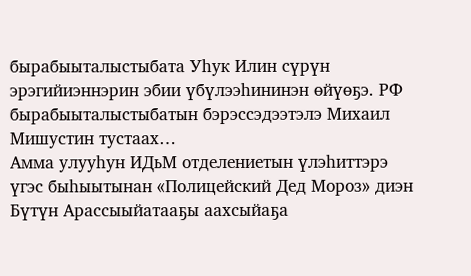бырабыыталыстыбата Уһук Илин сүрүн эрэгийиэннэрин эбии үбүлээһининэн өйүөҕэ. РФ бырабыыталыстыбатын бэрэссэдээтэлэ Михаил Мишустин тустаах…
Амма улууһун ИДьМ отделениетын үлэһиттэрэ үгэс быһыытынан «Полицейский Дед Мороз» диэн Бүтүн Арассыыйатааҕы аахсыйаҕа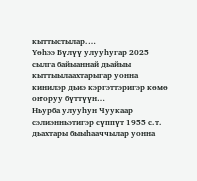кыттыстылар.…
Үөһээ Бүлүү улууһугар 2025 сылга байыаннай дьайыы кыттыылаахтарыгар уонна кинилэр дьиэ кэргэттэригэр көмө оҥоруу бүттүүн…
Ньурба улууһун Чуукаар сэлиэнньэтигэр сүппүт 1955 с.т. дьахтары быыһааччылар уонна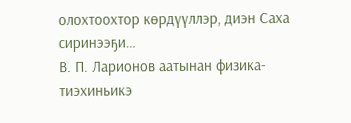олохтоохтор көрдүүллэр, диэн Саха сиринээҕи…
В. П. Ларионов аатынан физика-тиэхиньикэ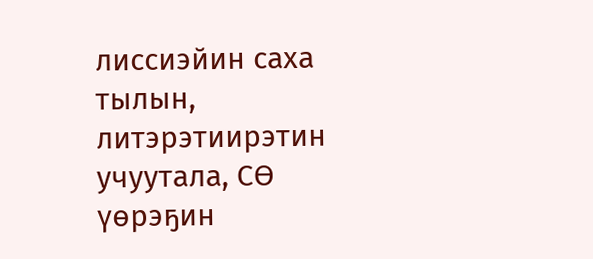лиссиэйин саха тылын, литэрэтиирэтин учуутала, СӨ үөрэҕин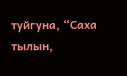туйгуна, “Саха тылын,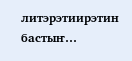литэрэтиирэтин бастыҥ…